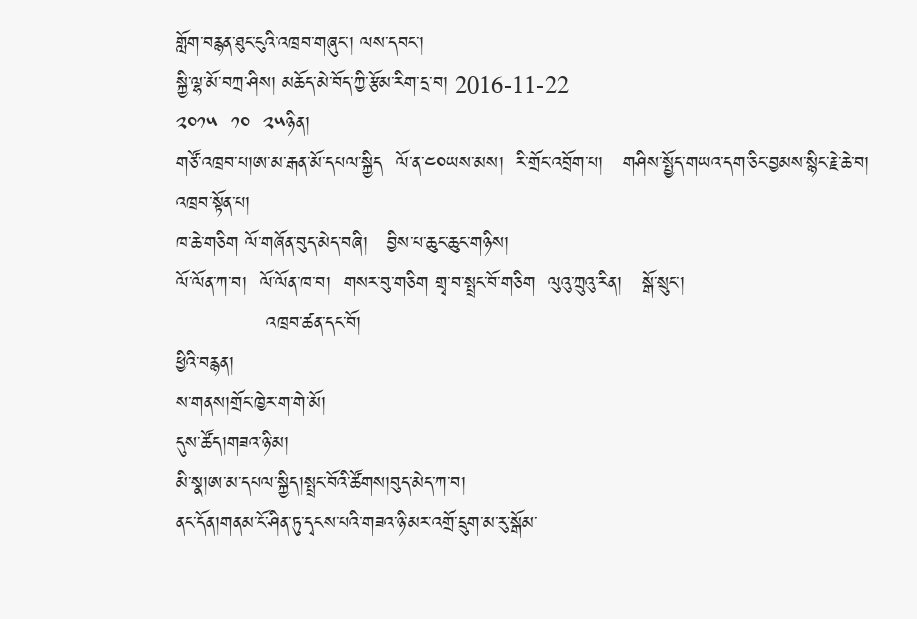གློག་བརྙན་ཐུང་ངུའི་འཁྲབ་གཞུང་། ལས་དབང་།
སྐྱི་ལྷ་མོ་བཀྲ་ཤིས། མཆོད་མེ་བོད་ཀྱི་རྩོམ་རིག་དྲ་བ། 2016-11-22
༢༠༡༥  ༡༠  ༢༥ཉིན།
གཙོ་འཁྲབ་པ།ཨ་མ་རྒན་མོ་དཔལ་སྐྱིད  ལོ་ན་༤༠ཡས་མས།  རི་གྲོང་འབྲོག་པ།   གཤིས་སྤྱོད་གཡའ་དག་ཅིང་བྱམས་སྙིང་རྗེ་ཆེ་བ།
འཁྲབ་སྟོན་པ།
ཁ་ཆེ་གཅིག ལོ་གཞོན་བུད་མེད་བཞི།   བྱིས་པ་ཆུང་ཆུང་གཉིས།
ལོ་ལོན་ཀ་བ།  ལོ་ལོན་ཁ་བ།  གསར་བུ་གཅིག གྲྭ་བ་སྤྲང་བོ་གཅིག  ལུའུ་ཀྲུའུ་རིན།   སྒོ་སྲུང་།
              འཁྲབ་ཚན་དང་བོ།
ཕྱིའི་བརྙན།
ས་གནས།གྲོང་ཁྱེར་ག་གེ་མོ།
དུས་ཚོད།གཟའ་ཉི་མ།
མི་སྣ།ཨ་མ་དཔལ་སྐྱིད།སྤྲང་བོའི་ཚོགས།བུད་མེད་ཀ་བ།
ནང་དོན།གནམ་ངོ་ཤིན་ཏུ་དྭངས་པའི་གཟའ་ཉི་མར་འགྲོ་དྲུག་མ་རུ་སྒོམ་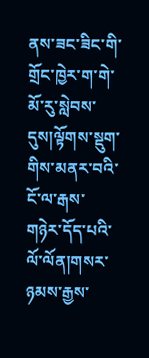ནས་ཟང་ཟིང་གི་གྲོང་ཁྱེར་ག་གེ་མོ་རུ་སླེབས་དུས།ལྟོགས་སྡུག་གིས་མནར་བའི་ངོ་ལ་རྒས་གཉེར་དོད་པའི་ལོ་ལོན།གསར་ཉམས་རྒྱས་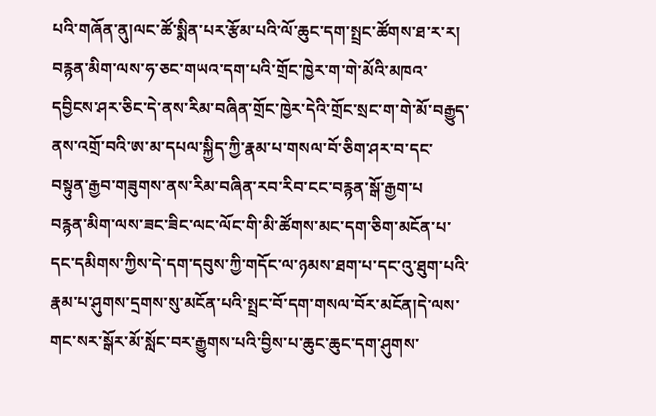པའི་གཞོན་ནུ།ལང་ཚོ་སྨིན་པར་རྩོམ་པའི་ལོ་ཆུང་དག་སྤྲང་ཚོགས་ཐ་ར་ར།
བརྙན་མིག་ལས་ཧ་ཅང་གཡའ་དག་པའི་གྲོང་ཁྱེར་ག་གེ་མོའི་མཁའ་དབྱིངས་ཤར་ཅིང་དེ་ནས་རིམ་བཞིན་གྲོང་ཁྱེར་དེའི་གྲོང་སྲང་ག་གེ་མོ་བརྒྱུད་ནས་འགྲོ་བའི་ཨ་མ་དཔལ་སྐྱིད་ཀྱི་རྣམ་པ་གསལ་བོ་ཅིག་ཤར་བ་དང་བསྟུན་རྒྱབ་གཟུགས་ནས་རིམ་བཞིན་རབ་རིབ་ངང་བརྙན་སྒོ་རྒྱག་པ   བརྙན་མིག་ལས་ཟང་ཟིང་ལང་ལོང་གི་མི་ཚོགས་མང་དག་ཅིག་མངོན་པ་དང་དམིགས་ཀྱིས་དེ་དག་དབུས་ཀྱི་གདོང་ལ་ཉམས་ཐག་པ་དང་འུ་ཐུག་པའི་རྣམ་པ་ཤུགས་དྲགས་སུ་མངོན་པའི་སྤྲང་བོ་དག་གསལ་བོར་མངོན།དེ་ལས་གང་སར་སྒོར་མོ་སློང་བར་རྒྱུགས་པའི་བྱིས་པ་ཆུང་ཆུང་དག་ཤུགས་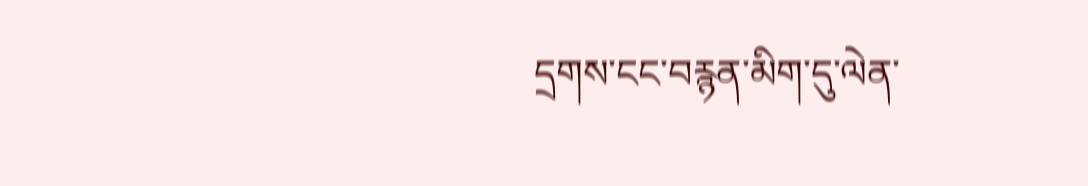དྲགས་ངང་བརྙན་མིག་དུ་ལེན་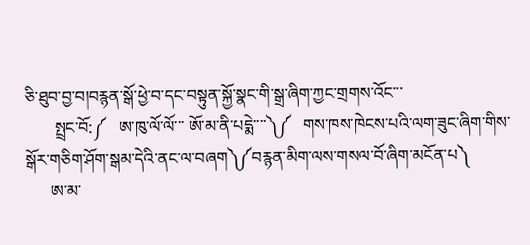ཅི་ཐུབ་བྱ་བ།བརྙན་སྒོ་ཕྱེ་བ་དང་བསྟུན་སྐྱོ་སྣང་གི་སྒྲ་ཞིག་ཀྱང་གྲགས་འོང་་་
       སྤྲང་བོ:༼   ཨ་ཁུ་ལོ་ལོ་་་ ཨོ་མ་ནི་པདྨེ་་་་༽༼   གས་ཁས་ཁེངས་པའི་ལག་ཟུང་ཞིག་གིས་སྒོར་གཅིག་ཤོག་སྒམ་དེའི་ནང་ལ་བཞག༽༼བརྙན་མིག་ལས་གསལ་བོ་ཞིག་མངོན་པ༽
      ཨ་མ་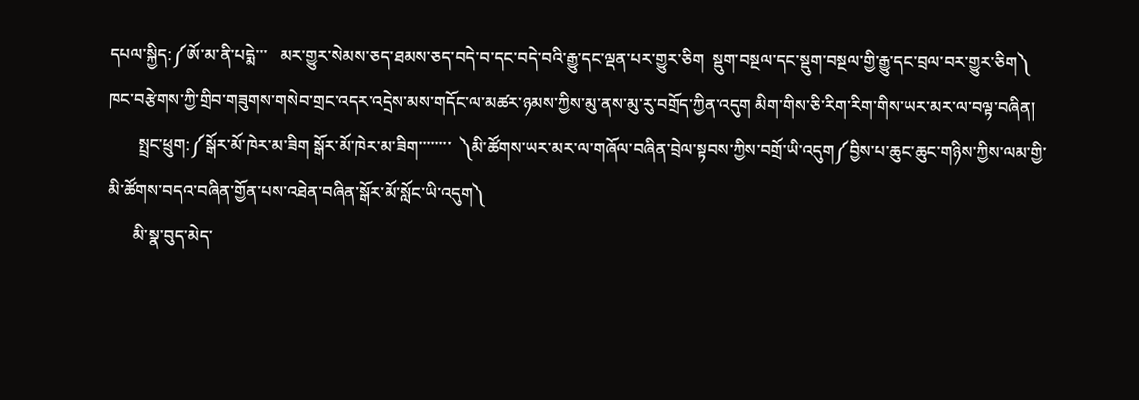དཔལ་སྐྱིད:༼ཨོ་མ་ནི་པདྨེ་་་   མར་གྱུར་སེམས་ཅད་ཐམས་ཅད་བདེ་བ་དང་བདེ་བའི་རྒྱུ་དང་ལྡན་པར་གྱུར་ཅིག  སྡུག་བསྔལ་དང་སྡུག་བསྔལ་གྱི་རྒྱུ་དང་བྲལ་བར་གྱུར་ཅིག༽
ཁང་བརྩེགས་ཀྱི་གྲིབ་གཟུགས་གསེབ་གྲང་འདར་འདྲེས་མས་གདོང་ལ་མཚར་ཉམས་ཀྱིས་མུ་ནས་མུ་རུ་བགྲོད་ཀྱིན་འདུག མིག་གིས་ཅི་རིག་རིག་གིས་ཡར་མར་ལ་བལྟ་བཞིན།
       སྤྲང་ཕྲུག:༼སྒོར་མོ་ཁེར་མ་ཟིག སྒོར་མོ་ཁེར་མ་ཟིག་་་་་་་་  ༽མི་ཚོགས་ཡར་མར་ལ་གཞོལ་བཞིན་བྲེལ་སྟབས་ཀྱིས་བགྲོ་ཡི་འདུག༼བྱིས་པ་ཆུང་ཆུང་གཉིས་ཀྱིས་ལམ་གྱི་མི་ཚོགས་བདའ་བཞིན་གྱོན་པས་འཐེན་བཞིན་སྒོར་མོ་སློང་ཡི་འདུག༽
      མི་སྣ་བུད་མེད་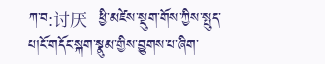ཀ་བ:讨厌   ཕྱི་མཛེས་སྡུག་གོས་ཀྱིས་སྤུད་པ།ངོ་གདོང་སྐག་སྣུམ་གྱིས་བྱུགས་པ་ཞིག་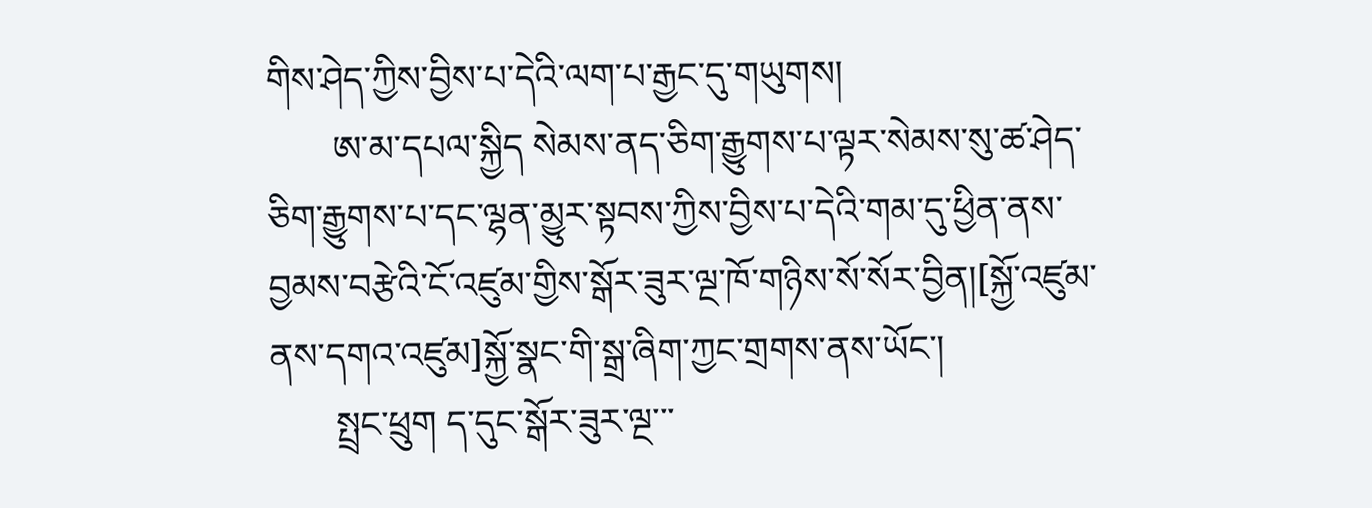གིས་ཤེད་ཀྱིས་བྱིས་པ་དེའི་ལག་པ་རྒྱང་དུ་གཡུགས།
       ཨ་མ་དཔལ་སྐྱིད སེམས་ནད་ཅིག་རྒྱུགས་པ་ལྟར་སེམས་སུ་ཚ་ཤེད་ཅིག་རྒྱུགས་པ་དང་ལྷན་མྱུར་སྟབས་ཀྱིས་བྱིས་པ་དེའི་གམ་དུ་ཕྱིན་ནས་བྱམས་བརྩེའི་ངོ་འཛུམ་གྱིས་སྒོར་ཟུར་ལྔ་ཁོ་གཉིས་སོ་སོར་བྱིན།[སྐྱོ་འཛུམ་ནས་དགའ་འཛུམ]སྐྱོ་སྣང་གི་སྒྲ་ཞིག་ཀྱང་གྲགས་ནས་ཡོང་།
       སྤྲང་ཕྲུག ད་དུང་སྒོར་ཟུར་ལྔ་་་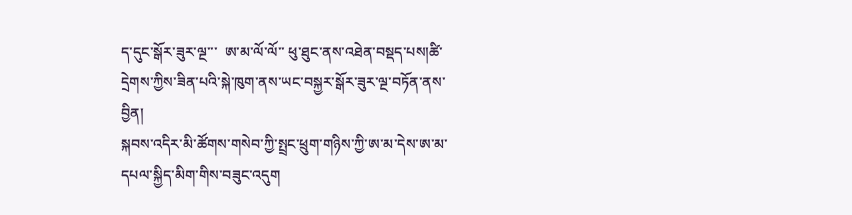ད་དུང་སྒོར་ཟུར་ལྔ་་་  ཨ་མ་ལོ་ལོ་་ ཕུ་ཐུང་ནས་འཐེན་བསྡད་པས།ཚི་དྲེགས་ཀྱིས་ཟིན་པའི་སྐེ་ཁུག་ནས་ཡང་བསྐྱར་སྒོར་ཟུར་ལྔ་བཏོན་ནས་བྱིན།
སྐབས་འདིར་མི་ཚོགས་གསེབ་ཀྱི་སྤྲང་ཕྲུག་གཉིས་ཀྱི་ཨ་མ་དེས་ཨ་མ་དཔལ་སྐྱིད་མིག་གིས་བཟུང་འདུག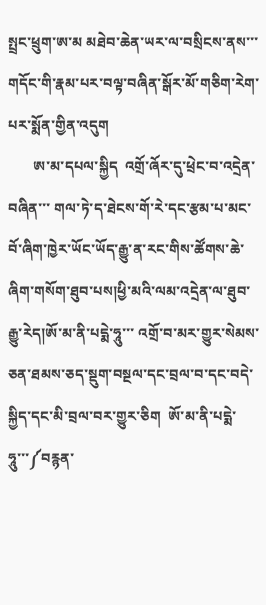སྤྲང་ཕྲུག་ཨ་མ མཐེབ་ཆེན་ཡར་ལ་བསྲིངས་ནས་་་ གདོང་གི་རྣམ་པར་བལྟ་བཞིན་སྒོར་མོ་གཅིག་རེག་པར་སྨོན་གྱིན་འདུག
       ཨ་མ་དཔལ་སྐྱིད  འགྲོ་ཞོར་དུ་ཕྲེང་བ་འདྲེན་བཞིན་་་ གལ་ཏེ་ད་ཐེངས་གོ་རེ་དང་རྩམ་པ་མང་བོ་ཞིག་ཁྱེར་ཡོང་ཡོད་རྒྱུ་ན་རང་གིས་ཚོགས་ཆེ་ཞིག་གསོག་ཐུབ་པས།ཕྱི་མའི་ལམ་འདྲེན་ལ་ཐུབ་རྒྱུ་རེད།ཨོ་མ་ནི་པདྨེ་ཧཱུ་་་ འགྲོ་བ་མར་གྱུར་སེམས་ཅན་ཐམས་ཅད་སྡུག་བསྔལ་དང་བྲལ་བ་དང་བདེ་སྐྱིད་དང་མི་བྲལ་བར་གྱུར་ཅིག  ཨོ་མ་ནི་པདྨེ་ཧཱུ་་་༼བརྙན་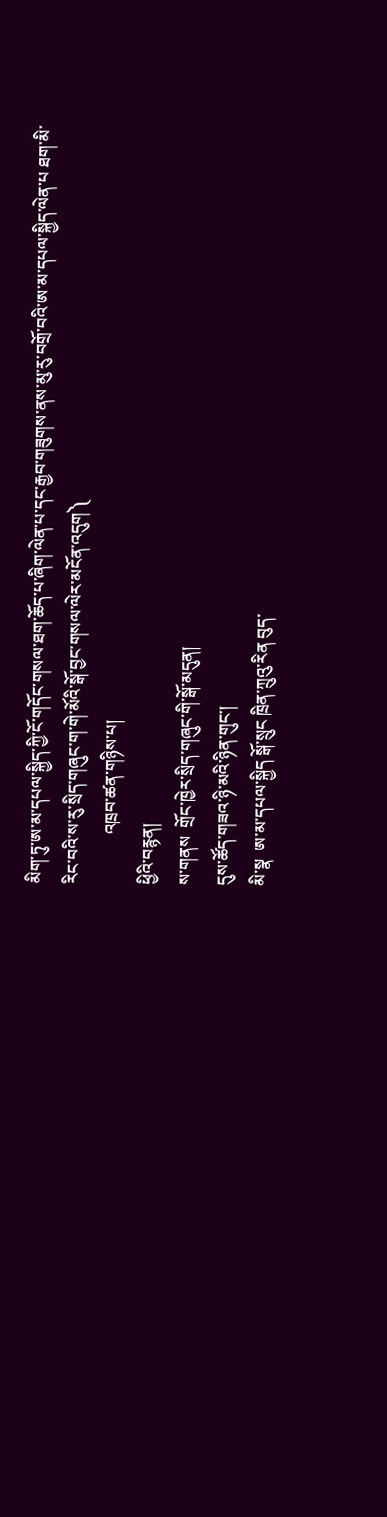མིག་ཏུ་ཨ་མ་དཔལ་སྐྱིད་ཀྱི་ངོ་གདོང་གསལ་ཐག་ཆོད་པ་ཞིག་ལེན་པ་དང་རྒྱབ་གཟུགས་ནས་མུ་རུ་བགྲོ་བའི་ཨ་མ་དཔལ་སྐྱིད་ལེན་པ ཐག་མི་རིང་བའི་ས་རུ་སྲིད་གཞུང་ག་གེ་མོའི་སྒོ་བྱང་གསལ་ལེར་མངོན་འདུག༽
            འཁྲབ་ཚན་གཉིས་པ།
ཕྱིའི་བརྙན།
ས་གནས  གྲོང་ཁྱེར་སྲིད་གཞུང་གི་སྒོ་མདུན།
དུས་ཚོད་གཟའ་ཉི་མའི་ཉིན་གུང་།
མི་སྣ  ཨ་མ་དཔལ་སྐྱིད སྒོ་སྲུང ཁྲིན་ཀྲུའུ་རིན བུད་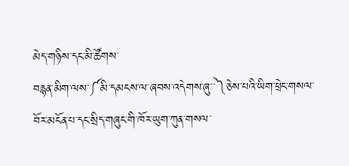མེད་གཉིས་དང་མི་ཚོགས་
བརྙན་མིག་ལས་༼མི་དམངས་ལ་ཞབས་འདེགས་ཞུ་་༽ཅེས་པའི་ཡིག་ཕྲེང་གསལ་བོར་མངོན་པ་དང་སྲིད་གཞུང་གི་ཁོར་ཡུག་ཀུན་གསལ་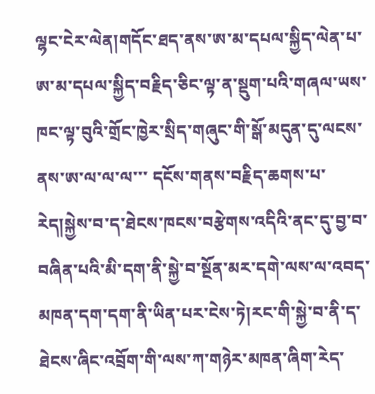ལྷང་ངེར་ལེན།གདོང་ཐད་ནས་ཨ་མ་དཔལ་སྐྱིད་ལེན་པ་ཨ་མ་དཔལ་སྐྱིད་བརྗིད་ཅིང་ལྟ་ན་སྡུག་པའི་གཞལ་ཡས་ཁང་ལྟ་བུའི་གྲོང་ཁྱེར་སྲིད་གཞུང་གི་སྒོ་མདུན་དུ་ལངས་ནས་ཨ་ལ་ལ་ལ་་་ དངོས་གནས་བརྗིད་ཆགས་པ་རེད།སྐྱེས་བ་ད་ཐེངས་ཁངས་བརྩེགས་འདིའི་ནང་དུ་བྱ་བ་བཞིན་པའི་མི་དག་ནི་སྐྱེ་བ་སྔོན་མར་དགེ་ལས་ལ་འབད་མཁན་དག་དག་ནི་ཡིན་པར་ངེས་ཏེ།རང་གི་སྐྱེ་བ་ནི་ད་ཐེངས་ཞིང་འབྲོག་གི་ལས་ཀ་གཉེར་མཁན་ཞིག་རེད་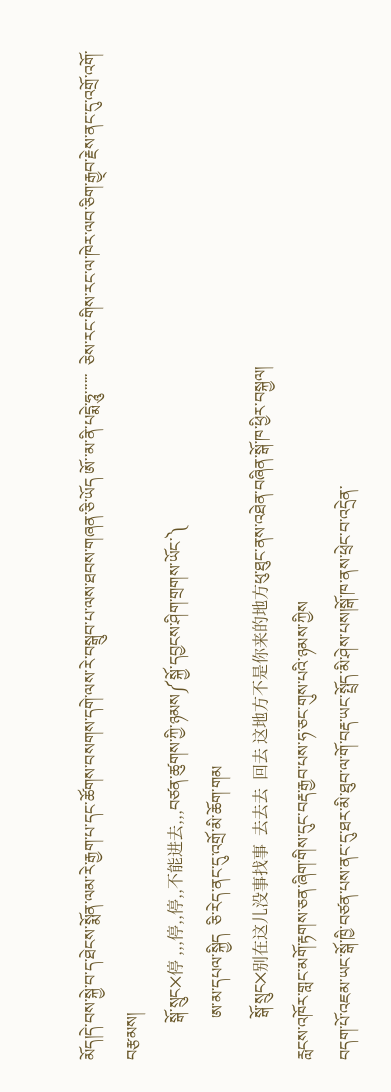མོད།དེ་བས་སྐྱེ་བ་ད་ཐེངས་སྨོན་ལམ་རེ་རྒྱག་པ་དང་ཚོགས་བསགས་དགེ་ལས་རེ་བསྒྲུབ་པ་ལས་ཐབས་གཞན་ཅི་ཡོད ཨོ་་མ་ནི་པདྨེ་ཧཱུ་་་་་་  ཅེས་རང་གིས་རང་ལ་ཁེར་ལབ་ཅིག་རྒྱ྄བ་རྗེས་ནང་དུ་འགྲོ་འགོ་བརྩམས།
         སྒོ་སྲུང྾停 ,,,停,,停,,不能进去,,,བཙན་ཚུགས་ཀྱི་ཉམས༼སྐྱོ་དབྱངས་ཤིག་གྲགས་ཡོང་༽
          ཨ་མ་དཔལ་སྐྱིད  ཅི་རེད་ནང་དུ་འགྲོ་མི་ཆོག་གམ
          སྒོ་སྲུང྾别在这儿没事找事  去去去  回去 这地方不是你来的地方ཕུ་ཐུང་ནས་འཐེན་བཞིན་སྒོ་ཁ་ཕྱིར་བསྐྱལ།
རླངས་འཁོར་གླང་མགོ་རྟགས་ཅན་ཞིག་གིས་དུང་བརྡ་རྒྱབ་པས་ཧ་ཅང་གུས་པའི་ཉམས་ཀྱིས
བདག་པོ་འཇམ་ཡང་སྒོ་ཁྱི་བཙན་པས་ནང་དུ་ཐར་མི་ཐུབ་ལ་གོ་བརྡ་ཡང་སྤྲོད་མི་ཤེས་པས།སྒོ་ཁ་ནས་ཕྲེང་བ་འདྲེན་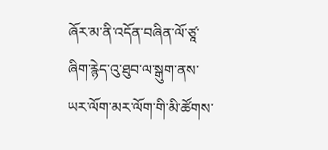ཞོར་མ་ནི་འདོན་བཞིན་ལོ་ཙཱ་ཞིག་རྙེད་འུ་ཐུབ་ལ་སྒུག་ནས་ཡར་ལོག་མར་ལོག་གི་མི་ཚོགས་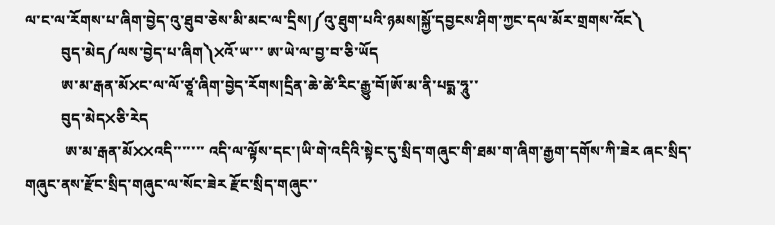ལ་ང་ལ་རོགས་པ་ཞིག་བྱེད་འུ་ཐུབ་ཅེས་མི་མང་ལ་དྲིས།༼འུ་ཐུག་པའི་ཉམས།སྐྱོ་དབྱངས་ཤིག་ཀྱང་དལ་མོར་གྲགས་འོང༽
          བུད་མེད༼ལས་བྱེད་པ་ཞིག༽྾འོ་ཡ་་་ ཨ་ཡེ་ལ་བྱ་བ་ཅི་ཡོད
          ཨ་མ་རྒན་མོ྾ང་ལ་ལོ་ཙཱ་ཞིག་བྱེད་རོགས།དྲིན་ཆེ་ཚེ་རིང་རྒྱུ་བོ།ཨོ་མ་ནི་པདྨ་ཧཱུ་་
          བུད་མེད྾ཅི་རེད
           ཨ་མ་རྒན་མོ྾྾འདི་་་་་་་ འདི་ལ་ལྟོས་དང་།ཡི་གེ་འདིའི་སྟེང་དུ་སྲིད་གཞུང་གི་ཐམ་ག་ཞིག་རྒྱག་དགོས་ཀི་ཟེར ཞང་སྲིད་གཞུང་ནས་རྫོང་སྲིད་གཞུང་ལ་སོང་ཟེར རྫོང་སྲིད་གཞུང་་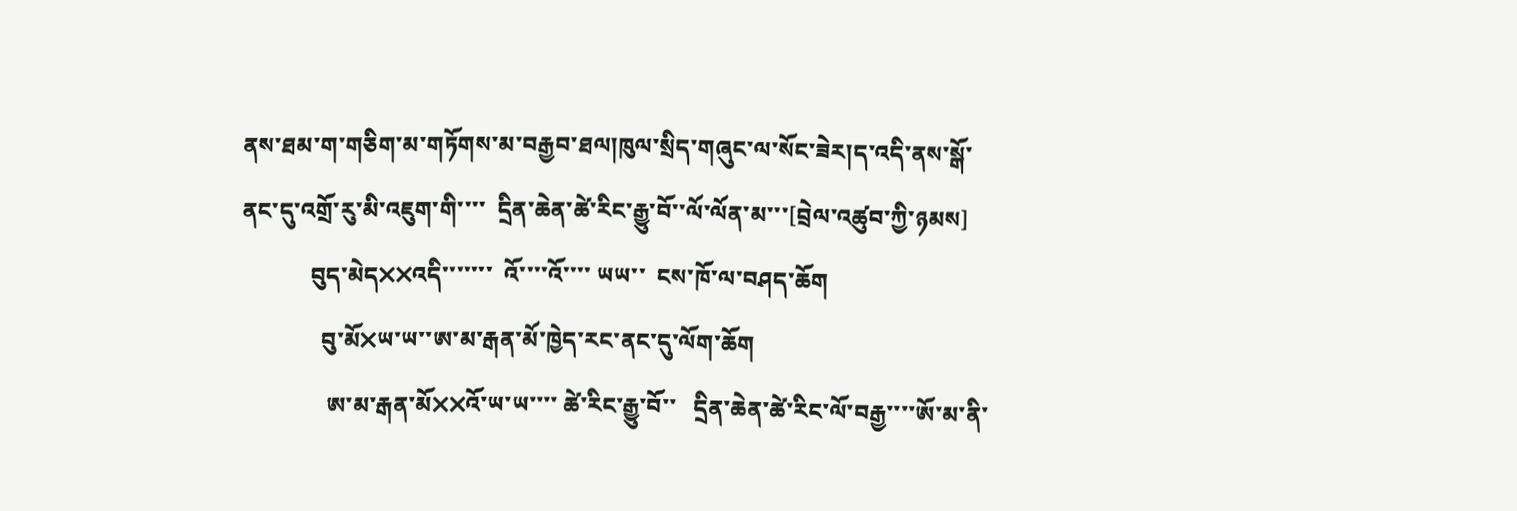ནས་ཐམ་ག་གཅིག་མ་གཏོགས་མ་བརྒྱབ་ཐལ།ཁུལ་སྲིད་གཞུང་ལ་སོང་ཟེར།ད་འདི་ནས་སྒོ་ནང་དུ་འགྲོ་རུ་མི་འཇུག་གི་་་་  དྲིན་ཆེན་ཚེ་རིང་རྒྱུ་བོ་་ལོ་ལོན་མ་་་[བྲེལ་འཚུབ་ཀྱི་ཉམས]
            བུད་མེད྾྾འདི་་་་་་་  འོ་་་་འོ་་་་ ཡཡ་་  ངས་ཁོ་ལ་བཤད་ཆོག
              བུ་མོ྾ཡ་ཡ་་ཨ་མ་རྒན་མོ་ཁྱེད་རང་ནང་དུ་ལོག་ཆོག
               ཨ་མ་རྒན་མོ྾྾འོ་ཡ་ཡ་་་་ ཚེ་རིང་རྒྱུ་བོ་་   དྲིན་ཆེན་ཚེ་རིང་ལོ་བརྒྱ་་་་ཨོ་མ་ནི་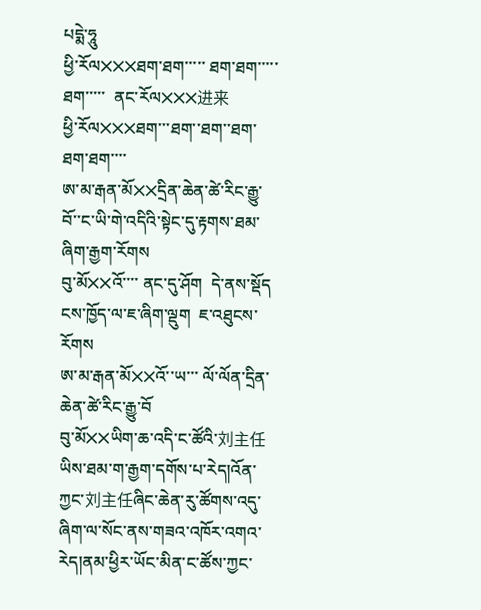པདྨེ་ཧཱུ
ཕྱི་རོལ྾྾྾ཐག་ཐག་་་་་ ཐག་ཐག་་་་་ཐག་་་་་  ནང་རོལ྾྾྾进来
ཕྱི་རོལ྾྾྾ཐག་་་ཐག་་ཐག་་ཐག་ཐག་ཐག་་་་
ཨ་མ་རྒན་མོ྾྾དྲིན་ཆེན་ཚེ་རིང་རྒྱུ་བོ་་ང་ཡི་གེ་འདིའི་སྟེང་དུ་རྟགས་ཐམ་ཞིག་རྒྱག་རོགས
བུ་མོ྾྾འོ་་་་ ནང་དུ་ཤོག  དེ་ནས་སྡོད ངས་ཁྱོད་ལ་ཇ་ཞིག་ལྡུག  ཇ་འཐུངས་རོགས
ཨ་མ་རྒན་མོ྾྾འོ་་ཡ་་་ ལོ་ལོན་དྲིན་ཆེན་ཚེ་རིང་རྒྱུ་བོ
བུ་མོ྾྾ཡིག་ཆ་འདི་ང་ཚོའི་刘主任ཡིས་ཐམ་ག་རྒྱག་དགོས་པ་རེད།འོན་ཀྱང་刘主任ཞིང་ཆེན་རུ་ཚོགས་འདུ་ཞིག་ལ་སོང་ནས་གཟའ་འཁོར་འགའ་རེད།ནམ་ཕྱིར་ཡོང་མིན་ང་ཚོས་ཀྱང་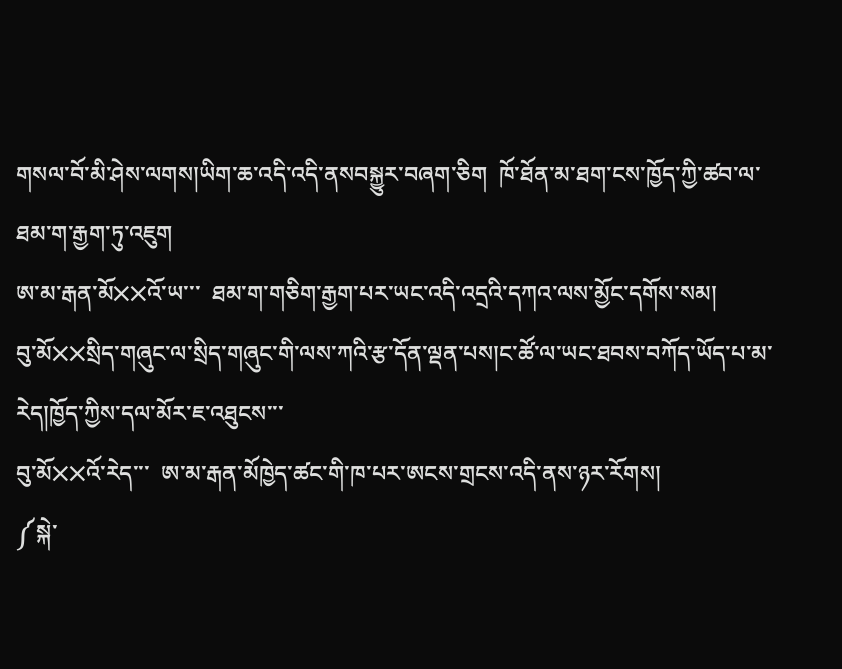གསལ་བོ་མི་ཤེས་ལགས།ཡིག་ཆ་འདི་འདི་ནསབསྐྱུར་བཞག་ཅིག  ཁོ་ཐོན་མ་ཐག་ངས་ཁྱོད་ཀྱི་ཚབ་ལ་ཐམ་ག་རྒྱག་ཏུ་འཇུག
ཨ་མ་རྒན་མོ྾྾འོ་ཡ་་་  ཐམ་ག་གཅིག་རྒྱག་པར་ཡང་འདི་འདྲའི་དཀའ་ལས་མྱོང་དགོས་སམ།
བུ་མོ྾྾སྲིད་གཞུང་ལ་སྲིད་གཞུང་གི་ལས་ཀའི་རྩ་དོན་ལྡན་པས།ང་ཚོ་ལ་ཡང་ཐབས་བཀོད་ཡོད་པ་མ་རེད།ཁྱོད་ཀྱིས་དལ་མོར་ཇ་འཐུངས་་་
བུ་མོ྾྾འོ་རེད་་་  ཨ་མ་རྒན་མོཁྱེད་ཚང་གི་ཁ་པར་ཨངས་གྲངས་འདི་ནས་ཉར་རོགས།
༼སྐེ་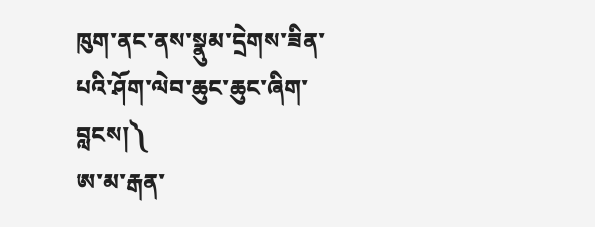ཁུག་ནང་ནས་སྣུམ་དྲེགས་ཟིན་པའི་ཤོག་ལེབ་ཆུང་ཆུང་ཞིག་བླངས།༽
ཨ་མ་རྒན་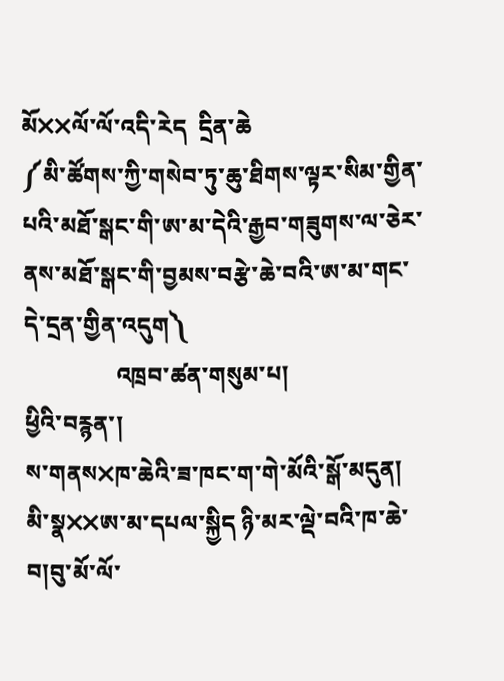མོ྾྾ལོ་ལོ་འདི་རེད  དྲིན་ཆེ
༼མི་ཚོགས་ཀྱི་གསེབ་ཏུ་ཆུ་ཐིགས་ལྟར་སིམ་གྱིན་པའི་མཐོ་སྒང་གི་ཨ་མ་དེའི་རྒྱབ་གཟུགས་ལ་ཅེར་ནས་མཐོ་སྒང་གི་བྱམས་བརྩེ་ཆེ་བའི་ཨ་མ་གང་དེ་དྲན་གྱིན་འདུག༽
                འཁྲབ་ཚན་གསུམ་པ།
ཕྱིའི་བརྙན་།
ས་གནས྾ཁ་ཆེའི་ཟ་ཁང་ག་གེ་མོའི་སྒོ་མདུན།
མི་སྣ྾྾ཨ་མ་དཔལ་སྐྱིད ཉི་མར་ལྡེ་བའི་ཁ་ཆེ་བ།བུ་མོ་ལོ་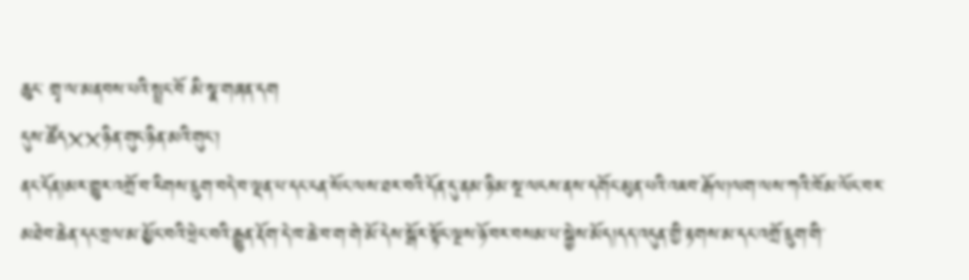ཆུང་ གྲྭ་ལ་མནབས་པའི་སྤྲང་བོ མི་སྣ་གཞན་དག
དུས་ཚོད྾྾ཉིན་གུང་ཉིན་མའི་གུང་།
ནང་དོན།མར་གྱུར་འགྲོ་བ་རིགས་དྲུག་བདེ་བ་ལྡན་པ་དང་ངན་སོང་ལས་ཐར་བའི་དོན་དུ་ནམ་ཉི་མ་སྔ་ལངས་ནས་དགོང་མུན་པའི་འཇབ་རྒོལ།ལག་ལས་ཀའི་ཁོམ་ལོང་བར་མཐེབ་ཆེན་དང་བྲལ་མ་མྱོང་བའི་ཕྲེང་བའི་རྒྱུན་རྡོག་དེ་ཁ་ཆེ་བ་ག་གེ་མོ་དེས་སྒོར་སྟོང་ལྔས་ཉོ་བར་བསམ་པ་སྐྱེས་མོད།དད་འདུན་གྱི་རྟགས་མ་དང་འགྲོ་དྲུག་གི་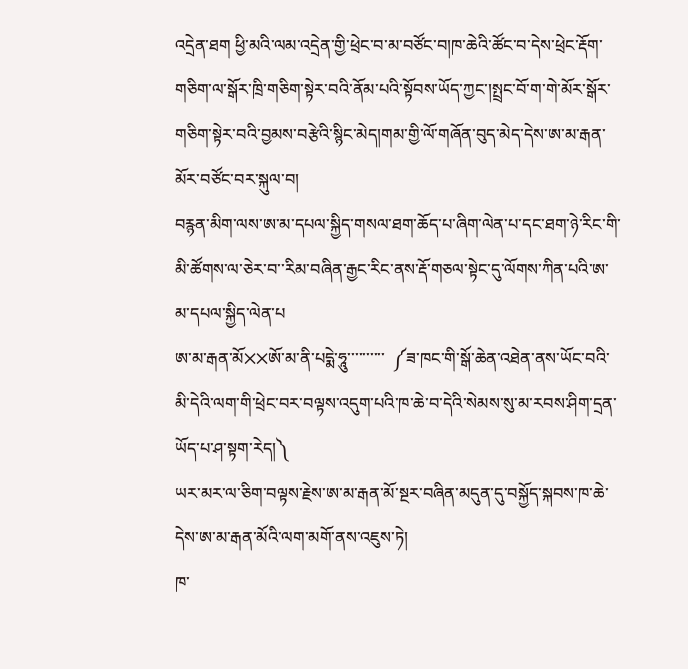འདྲེན་ཐག ཕྱི་མའི་ལམ་འདྲེན་གྱི་ཕྲེང་བ་མ་བཙོང་བ།ཁ་ཆེའི་ཚོང་བ་དེས་ཕྲེང་རྡོག་གཅིག་ལ་སྒོར་ཁྲི་གཅིག་སྟེར་བའི་ནོམ་པའི་སྟོབས་ཡོད་ཀྱང་།སྤྲང་བོ་ག་གེ་མོར་སྒོར་གཅིག་སྟེར་བའི་བྱམས་བརྩེའི་སྙིང་མེད།གམ་གྱི་ལོ་གཞོན་བུད་མེད་དེས་ཨ་མ་རྒན་མོར་བཙོང་བར་སྐུལ་བ།
བརྙན་མིག་ལས་ཨ་མ་དཔལ་སྐྱིད་གསལ་ཐག་ཆོད་པ་ཞིག་ལེན་པ་དང་ཐག་ཉེ་རིང་གི་མི་ཚོགས་ལ་ཅེར་བ་་རིམ་བཞིན་རྒྱང་རིང་ནས་རྡོ་གཅལ་སྟེང་དུ་ལོགས་ཀིན་པའི་ཨ་མ་དཔལ་སྐྱིད་ལེན་པ
ཨ་མ་རྒན་མོ྾྾ཨོ་མ་ནི་པདྨེ་ཧཱུ་་་་་་་་་་  ༼ཟ་ཁང་གི་སྒོ་ཆེན་འཐེན་ནས་ཡོང་བའི་མི་དེའི་ལག་གི་ཕྲེང་བར་བལྟས་འདུག་པའི་ཁ་ཆེ་བ་དེའི་སེམས་སུ་མ་རབས་ཤིག་དྲན་ཡོད་པ་ཤ་སྟག་རེད།༽
ཡར་མར་ལ་ཅིག་བལྟས་རྗེས་ཨ་མ་རྒན་མོ་སྔར་བཞིན་མདུན་དུ་བསྐྱོད་སྐབས་ཁ་ཆེ་དེས་ཨ་མ་རྒན་མོའི་ལག་མགོ་ནས་འཇུས་ཏེ།
ཁ་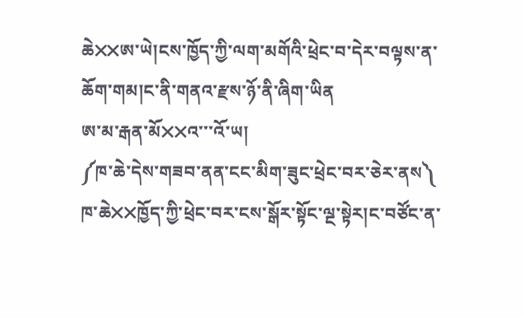ཆེ྾྾ཨ་ཡེ།ངས་ཁྱོད་ཀྱི་ལག་མགོའི་ཕྲེང་བ་དེར་བལྟས་ན་ཆོག་གམ།ང་ནི་གནའ་རྫས་ཉོ་ནི་ཞིག་ཡིན
ཨ་མ་རྒན་མོ྾྾འ་་་འོ་ཡ།
༼ཁ་ཆེ་དེས་གཟབ་ནན་ངང་མིག་ཟུང་ཕྲེང་བར་ཅེར་ནས༽
ཁ་ཆེ྾྾ཁྱོད་ཀྱི་ཕྲེང་བར་ངས་སྒོར་སྟོང་ལྔ་སྟེར།ང་བཙོང་ན་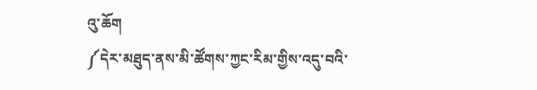འུ་ཆོག
༼དེར་མཐུད་ནས་མི་ཚོགས་ཀྱང་རིམ་གྱིས་འདུ་བའི་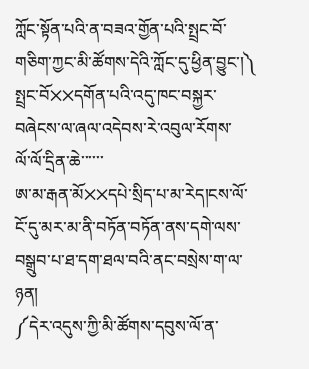ཀློང་སྟོན་པའི་ན་བཟའ་གྱོན་པའི་སྤྲང་བོ་གཅིག་ཀྱང་མི་ཚོགས་དེའི་ཀློང་དུ་ཕྱིན་བྱུང་།༽
སྤྲང་བོ྾྾དགོན་པའི་འདུ་ཁང་བསྐྱར་བཞེངས་ལ་ཞལ་འདེབས་རེ་འབུལ་རོགས་   ལོ་ལོ་དྲིན་ཆེ་་་་་་
ཨ་མ་རྒན་མོ྾྾དཔེ་སྲིད་པ་མ་རེད།ངས་ལོ་ངོ་དུ་མར་མ་ནི་བཏོན་བཏོན་ནས་དགེ་ལས་བསྒྲུབ་པ་ཐ་དག་ཐལ་བའི་ནང་བསྲེས་ག་ལ་ཉན།
༼དེར་འདུས་ཀྱི་མི་ཚོགས་དབུས་ལོ་ན་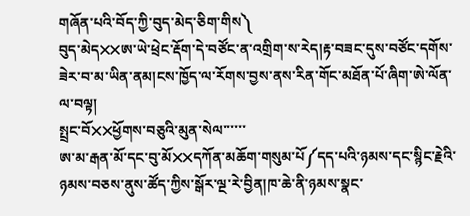གཞོན་པའི་བོད་ཀྱི་བུད་མེད་ཅིག་གིས༽
བུད་མེད྾྾ཨ་ཡེ་ཕྲེང་རྡོག་དེ་བཙོང་ན་འགྲིག་ས་རེད།རྟ་བཟང་དུས་བཙོང་དགོས་ཟེར་བ་མ་ཡིན་ནམ།ངས་ཁྱོད་ལ་རོགས་བྱས་ནས་རིན་གོང་མཐོན་པོ་ཞིག་ཨེ་ལོན་ལ་བལྟ།
སྤྲང་བོ྾྾ཕྱོགས་བཅུའི་མུན་སེལ་་་་་་
ཨ་མ་རྒན་མོ་དང་བུ་མོ྾྾དཀོན་མཆོག་གསུམ་པོ༼དད་པའི་ཉམས་དང་སྙིང་རྗེའི་ཉམས་བཅས་ནུས་ཚོད་ཀྱིས་སྒོར་ལྔ་རེ་བྱིན།ཁ་ཆེ་ནི་ཉམས་སྣང་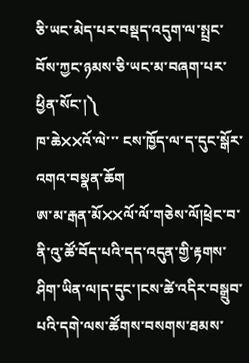ཅི་ཡང་མེད་པར་བསྡད་འདུག་ལ་སྤྲང་བོས་ཀྱང་ཉམས་ཅི་ཡང་མ་བཞག་པར་ཕྱིན་སོང་།༽
ཁ་ཆེ྾྾འོ་ལེ་་་ ངས་ཁྱོད་ལ་ད་དུང་སྒོར་འགའ་བསྣན་ཆོག
ཨ་མ་རྒན་མོ྾྾ལོ་ལོ་གཅེས་ལོ།ཕྲེང་བ་ནི་འུ་ཚོ་བོད་པའི་དད་འདུན་གྱི་རྟགས་ཤིག་ཡིན་ལ།ད་དུང་།ངས་ཚེ་འདིར་བསྒྲུབ་པའི་དགེ་ལས་ཚོགས་བསགས་ཐམས་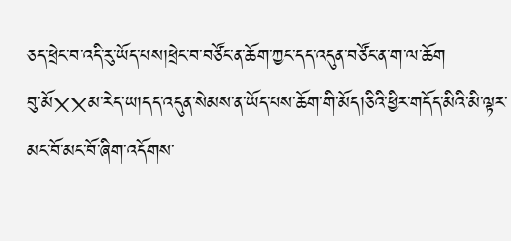ཅད་ཕྲེང་བ་འདི་རུ་ཡོད་པས།ཕྲེང་བ་བཙོང་ན་ཆོག་ཀྱང་དད་འདུན་བཙོང་ན་ག་ལ་ཆོག
བུ་མོ྾྾མ་རེད་ཡ།དད་འདུན་སེམས་ན་ཡོད་པས་ཆོག་གི་མོད།ཅིའི་ཕྱིར་གདོད་མིའི་མི་ལྟར་མང་བོ་མང་བོ་ཞིག་འདོགས་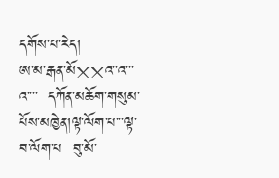དགོས་པ་རེད།
ཨ་མ་རྒན་མོ྾྾འ་་འ་་་འ་་་་  དཀོན་མཆོག་གསུམ་པོས་མཁྱེན།ལྟ་ལོག་པ་་་ལྟ་བ་ལོག་པ  བུ་མོ་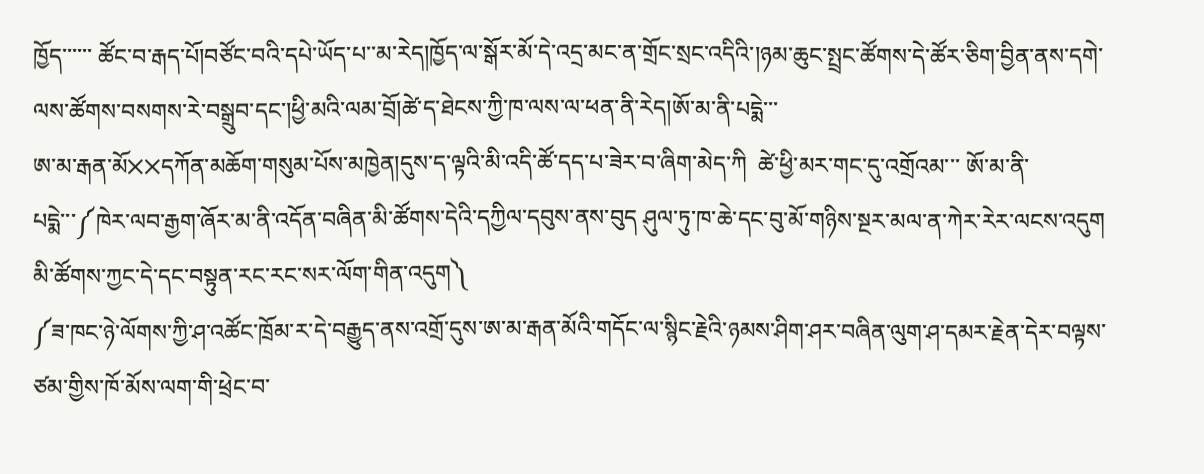ཁྱོད་་་་་་ ཚོང་བ་རྒད་པོ།བཙོང་བའི་དཔེ་ཡོད་པ་་མ་རེད།ཁྱོད་ལ་སྒོར་མོ་དེ་འདྲ་མང་ན་གྲོང་སྲང་འདིའི་།ཉམ་ཆུང་སྤྲང་ཚོགས་དེ་ཚོར་ཅིག་བྱིན་ནས་དགེ་ལས་ཚོགས་བསགས་རེ་བསྒྲུབ་དང་།ཕྱི་མའི་ལམ་བྲོ།ཚེ་ད་ཐེངས་ཀྱི་ཁ་ལས་ལ་ཕན་ནི་རེད།ཨོ་མ་ནི་པདྨེ་་་
ཨ་མ་རྒན་མོ྾྾དཀོན་མཆོག་གསུམ་པོས་མཁྱེན།དུས་ད་ལྟའི་མི་འདི་ཚོ་དད་པ་ཟེར་བ་ཞིག་མེད་ཀི  ཚེ་ཕྱི་མར་གང་དུ་འགྲོའམ་་་ ཨོ་མ་ནི་པདྨེ་་་༼ཁེར་ལབ་རྒྱག་ཞོར་མ་ནི་འདོན་བཞིན་མི་ཚོགས་དེའི་དཀྱིལ་དབུས་ནས་བུད ཤུལ་ཏུ་ཁ་ཆེ་དང་བུ་མོ་གཉིས་སྔར་མལ་ན་ཀེར་རེར་ལངས་འདུག མི་ཚོགས་ཀྱང་དེ་དང་བསྟུན་རང་རང་སར་ལོག་གིན་འདུག༽
༼ཟ་ཁང་ཉེ་ལོགས་ཀྱི་ཤ་འཚོང་ཁྲོམ་ར་དེ་བརྒྱུད་ནས་འགྲོ་དུས་ཨ་མ་རྒན་མོའི་གདོང་ལ་སྙིང་རྗེའི་ཉམས་ཤིག་ཤར་བཞིན་ལུག་ཤ་དམར་རྗེན་དེར་བལྟས་ཙམ་གྱིས་ཁོ་མོས་ལག་གི་ཕྲེང་བ་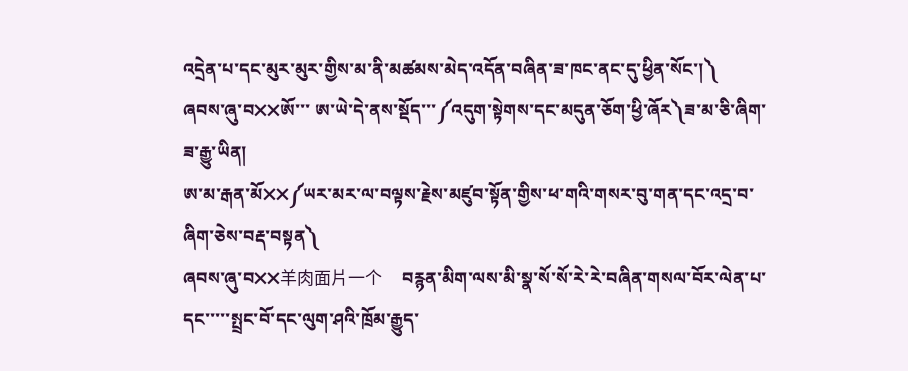འདྲེན་པ་དང་མུར་མུར་གྱིས་མ་ནི་མཚམས་མེད་འདོན་བཞིན་ཟ་ཁང་ནང་དུ་ཕྱིན་སོང་།༽
ཞབས་ཞུ་བ྾྾ཨོ་་་ ཨ་ཡེ་དེ་ནས་སྡོད་་་༼འདུག་སྟེགས་དང་མདུན་ཅོག་ཕྱི་ཞོར༽ཟ་མ་ཅི་ཞིག་ཟ་རྒྱུ་ཡིན།
ཨ་མ་རྒན་མོ྾྾༼ཡར་མར་ལ་བལྟས་རྗེས་མཛུབ་སྟོན་གྱིས་ཕ་གའི་གསར་བུ་གན་དང་འདྲ་བ་ཞིག་ཅེས་བརྡ་བསྟན༽
ཞབས་ཞུ་བ྾྾羊肉面片一个     བརྙན་མིག་ལས་མི་སྣ་སོ་སོ་རེ་རེ་བཞིན་གསལ་བོར་ལེན་པ་དང་་་་་སྤྲང་བོ་དང་ལུག་ཤའི་ཁྲོམ་རྒྱུད་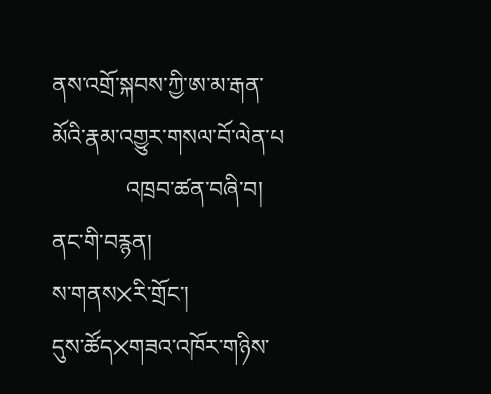ནས་འགྲོ་སྐབས་ཀྱི་ཨ་མ་རྒན་མོའི་རྣམ་འགྱུར་གསལ་བོ་ལེན་པ
             འཁྲབ་ཚན་བཞི་བ།
ནང་གི་བརྙན།
ས་གནས྾རི་གྲོང་།
དུས་ཚོད྾གཟའ་འཁོར་གཉིས་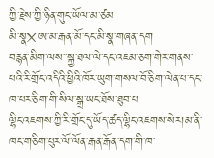ཀྱི་རྗེས་ཀྱི་ཉིན་གུང་ཡོལ་མ་ཙམ
མི་སྣ྾ཨ་མ་རྒན་མོ་དང་མི་སྣ་གཞན་དག
བརྙན་མིག་ལས་་སྐྱ་ཐལ་ལེ་དང་འཇམ་ཅག་གེར་གནས་པའི་རི་གྲོང་འདིའི་ཕྱིའི་ཁོར་ཡུག་གསལ་བོ་ཅིག་ལེན་པ་དང་ཁ་པར་ཅིག་གི་སིལ་སྒྲ་ཡང་ཐོས་ཐུབ་པ
ལྷིང་འཇགས་ཀྱི་རི་གྲོང་དུ་ཡོད་ཚད་ལྷིང་འཇགས་སེར།མ་ནི་ཁང་གཅིག་པུར་ལོ་ལོན་རྒན་རྒོན་དག་གི་ཁ་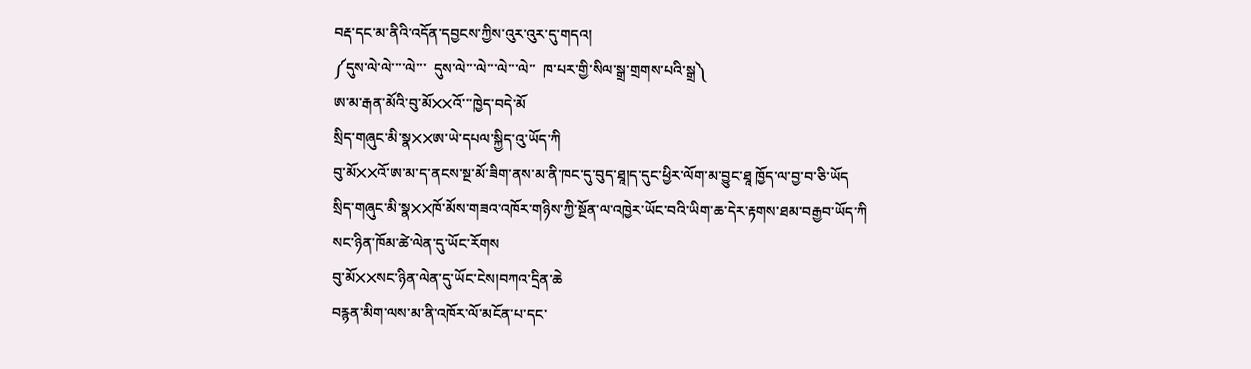བརྡ་དང་མ་ནིའི་འདོན་དབྱངས་ཀྱིས་འུར་འུར་དུ་གདའ།
༼དུས་ལེ་ལེ་་་་ལེ་་་  དུས་ལེ་་་ལེ་་་ལེ་་་ལེ་་  ཁ་པར་གྱི་སིལ་སྒྲ་གྲགས་པའི་སྒྲ༽
ཨ་མ་རྒན་མོའི་བུ་མོ྾྾འོ་་་ཁྱེད་བདེ་མོ
སྲིད་གཞུང་མི་སྣ྾྾ཨ་ཡེ་དཔལ་སྐྱིད་འུ་ཡོད་ཀི
བུ་མོ྾྾འོ་ཨ་མ་ད་ནངས་སྔ་མོ་ཟིག་ནས་མ་ནི་ཁང་དུ་བུད་ཐཱ།ད་དུང་ཕྱིར་ལོག་མ་བྱུང་ཐཱ ཁྱོད་ལ་བྱ་བ་ཅི་ཡོད
སྲིད་གཞུང་མི་སྣ྾྾ཁོ་མོས་གཟའ་འཁོར་གཉིས་ཀྱི་སྔོན་ལ་འཁྱེར་ཡོང་བའི་ཡིག་ཆ་དེར་རྟགས་ཐམ་བརྒྱབ་ཡོད་ཀི སང་ཉིན་ཁོམ་ཚེ་ལེན་དུ་ཡོང་རོགས
བུ་མོ྾྾སང་ཉིན་ལེན་དུ་ཡོང་ངེས།བཀའ་དྲིན་ཆེ
བརྙན་མིག་ལས་མ་ནི་འཁོར་ལོ་མངོན་པ་དང་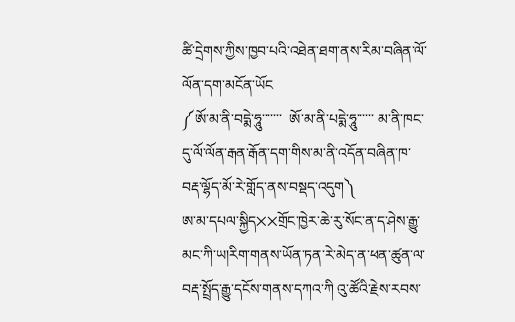ཚི་དྲེགས་ཀྱིས་ཁྱབ་པའི་འཐེན་ཐག་ནས་རིམ་བཞིན་ལོ་ལོན་དག་མངོན་ཡོང
༼ཨོ་མ་ནི་བདྨེ་ཧཱུ་་་་་་་  ཨོ་མ་ནི་པདྨེ་ཧཱུ་་་་་་ མ་ནི་ཁང་དུ་ལོ་ལོན་རྒན་རྒོན་དག་གིས་མ་ནི་འདོན་བཞིན་ཁ་བརྡ་ལྷོད་མོ་རེ་གློད་ནས་བསྡད་འདུག༽
ཨ་མ་དཔལ་སྐྱིད྾྾གྲོང་ཁྱེར་ཆེ་རུ་སོང་ན་ད་ཤེས་རྒྱུ་མང་ཀི་ཡ།རིག་གནས་ཡོན་ཏན་རེ་མེད་ན་ཕན་ཚུན་ལ་བརྡ་སྤྲོད་རྒྱུ་དངོས་གནས་དཀའ་ཀི འུ་ཚོའི་རྗེས་རབས་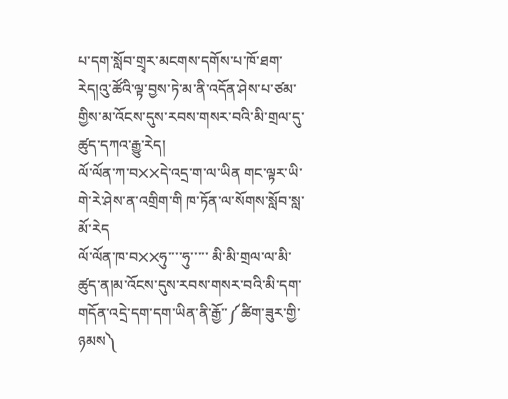པ་དག་སློབ་གྲྭར་མངགས་དགོས་པ་ཁོ་ཐག་རེད།འུ་ཚོའི་ལྟ་བྱས་ཏེ་མ་ནི་འདོན་ཤེས་པ་ཙམ་གྱིས་མ་འོངས་དུས་རབས་གསར་བའི་མི་གྲལ་དུ་ཚུད་དཀའ་རྒྱུ་རེད།
ལོ་ལོན་ཀ་བ྾྾དེ་འདྲ་ག་ལ་ཡིན གང་ལྟར་ཡི་གེ་རེ་ཤེས་ན་འགྲིག་གི ཁ་ཏོན་ལ་སོགས་སློབ་སླ་མོ་རེད
ལོ་ལོན་ཁ་བ྾྾ཧུ་་་་ཧུ་་་་་ མི་མི་གྲལ་ལ་མི་ཚུད་ན།མ་འོངས་དུས་རབས་གསར་བའི་མི་དག་གདོན་འདྲེ་དག་དག་ཡིན་ནི་རྒྱོ་་༼ཚིག་ཟུར་གྱི་ཉམས༽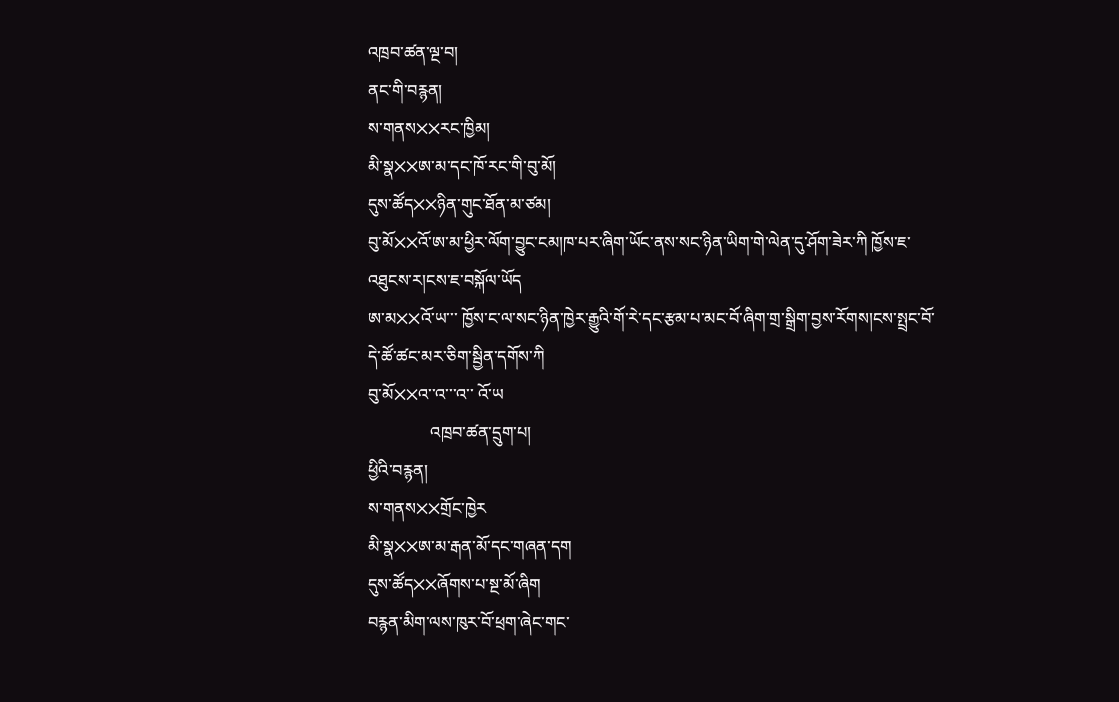འཁྲབ་ཚན་ལྔ་བ།
ནང་གི་བརྙན།
ས་གནས྾྾རང་ཁྱིམ།
མི་སྣ྾྾ཨ་མ་དང་ཁོ་རང་གི་བུ་མོ།
དུས་ཚོད྾྾ཉིན་གུང་ཐོན་མ་ཙམ།
བུ་མོ྾྾འོ་ཨ་མ་ཕྱིར་ལོག་བྱུང་ངམ།ཁ་པར་ཞིག་ཡོང་ནས་སང་ཉིན་ཡིག་གེ་ལེན་དུ་ཤོག་ཟེར་ཀི ཁྱོས་ཇ་འཐུངས་ར།ངས་ཇ་བསྐོལ་ཡོད
ཨ་མ྾྾འོ་ཡ་་་ ཁྱོས་ང་ལ་སང་ཉིན་ཁྱེར་རྒྱུའི་གོ་རེ་དང་རྩམ་པ་མང་བོ་ཞིག་གྲ་སྒྲིག་བྱས་རོགས།ངས་སྤྲང་བོ་དེ་ཚོ་ཚང་མར་ཅིག་སྦྱིན་དགོས་ཀི
བུ་མོ྾྾འ་་འ་་་འ་་ འོ་ཡ
               འཁྲབ་ཚན་དྲུག་པ།
ཕྱིའི་བརྙན།
ས་གནས྾྾གྲོང་ཁྱེར
མི་སྣ྾྾ཨ་མ་རྒན་མོ་དང་གཞན་དག
དུས་ཚོད྾྾ཞོགས་པ་སྔ་མོ་ཞིག
བརྙན་མིག་ལས་ཁུར་བོ་ཕྲག་ཞེང་གང་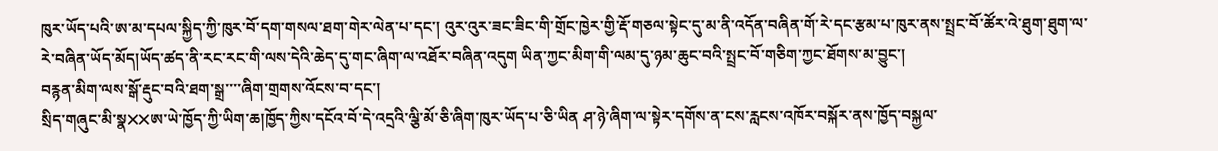ཁུར་ཡོད་པའི་ཨ་མ་དཔལ་སྐྱིད་ཀྱི་ཁུར་བོ་དག་གསལ་ཐག་གེར་ལེན་པ་དང་། འུར་འུར་ཟང་ཟིང་གི་གྲོང་ཁྱེར་གྱི་རྡོ་གཅལ་སྟེང་དུ་མ་ནི་འདོན་བཞིན་གོ་རེ་དང་རྩམ་པ་ཁུར་ནས་སྤྲང་བོ་ཚོར་འེ་ཐུག་ཐུག་ལ་རེ་བཞིན་ཡོད་མོད།ཡོད་ཚད་ནི་རང་རང་གི་ལས་དེའི་ཆེད་དུ་གང་ཞིག་ལ་འཐོར་བཞིན་འདུག ཡིན་ཀྱང་མིག་གི་ལམ་དུ་ཉམ་ཆུང་བའི་སྤྲང་བོ་གཅིག་ཀྱང་ཐོགས་མ་བྱུང་།
བརྙན་མིག་ལས་སྒོ་རྡུང་བའི་ཐག་སྒྲ་་་་ཞིག་གྲགས་འོངས་བ་དང་།
སྲིད་གཞུང་མི་སྣ྾྾ཨ་ཡེ་ཁྱོད་ཀྱི་ཡིག་ཆ།ཁྱོད་ཀྱིས་དངོའ་བོ་དེ་འདྲའི་ལྕི་མོ་ཅི་ཞིག་ཁུར་ཡོད་པ་ཅི་ཡིན ཤ་ཉེ་ཞིག་ལ་སྟེར་དགོས་ན་ངས་རླངས་འཁོར་བསྐོར་ནས་ཁྱོད་བསྐྱལ་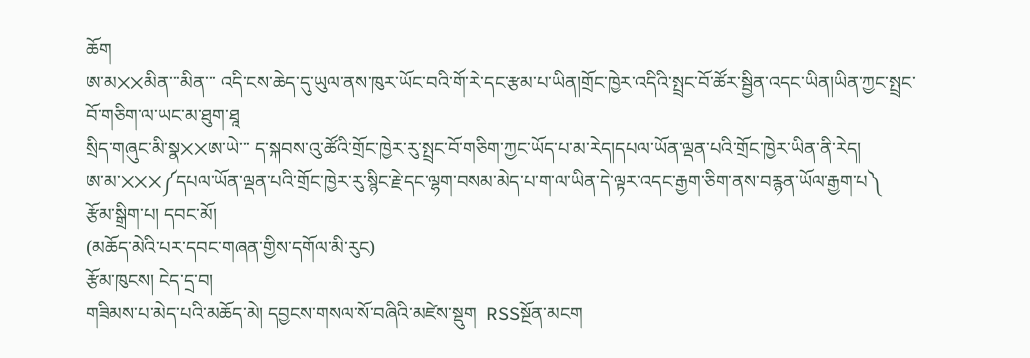ཆོག
ཨ་མ྾྾མིན་་་མིན་་་ འདི་ངས་ཆེད་དུ་ཡུལ་ནས་ཁུར་ཡོང་བའི་གོ་རེ་དང་རྩམ་པ་ཡིན།གྲོང་ཁྱེར་འདིའི་སྤྲང་བོ་ཚོར་སྦྱིན་འདང་ཡིན།ཡིན་ཀྱང་སྤྲང་བོ་གཅིག་ལ་ཡང་མ་ཐུག་ཐཱ
སྲིད་གཞུང་མི་སྣ྾྾ཨ་ཡེ་་་ ད་སྐབས་འུ་ཚོའི་གྲོང་ཁྱེར་རུ་སྤྲང་བོ་གཅིག་ཀྱང་ཡོད་པ་མ་རེད།དཔལ་ཡོན་ལྡན་པའི་གྲོང་ཁྱེར་ཡིན་ནི་རེད།
ཨ་མ་྾྾྾༼དཔལ་ཡོན་ལྡན་པའི་གྲོང་ཁྱེར་རུ་སྙིང་རྗེ་དང་ལྷག་བསམ་མེད་པ་ག་ལ་ཡིན་དེ་ལྟར་འདང་རྒྱག་ཅིག་ནས་བརྙན་ཡོལ་རྒྱག་པ༽
རྩོམ་སྒྲིག་པ། དབང་མོ།
(མཆོད་མེའི་པར་དབང་གཞན་གྱིས་དགོལ་མི་རུང)
རྩོམ་ཁུངས། ངེད་དྲ་བ།
གཟིམས་པ་མེད་པའི་མཆོད་མེ། དབྱངས་གསལ་སོ་བཞིའི་མཛེས་སྡུག  RSSསྔོན་མངག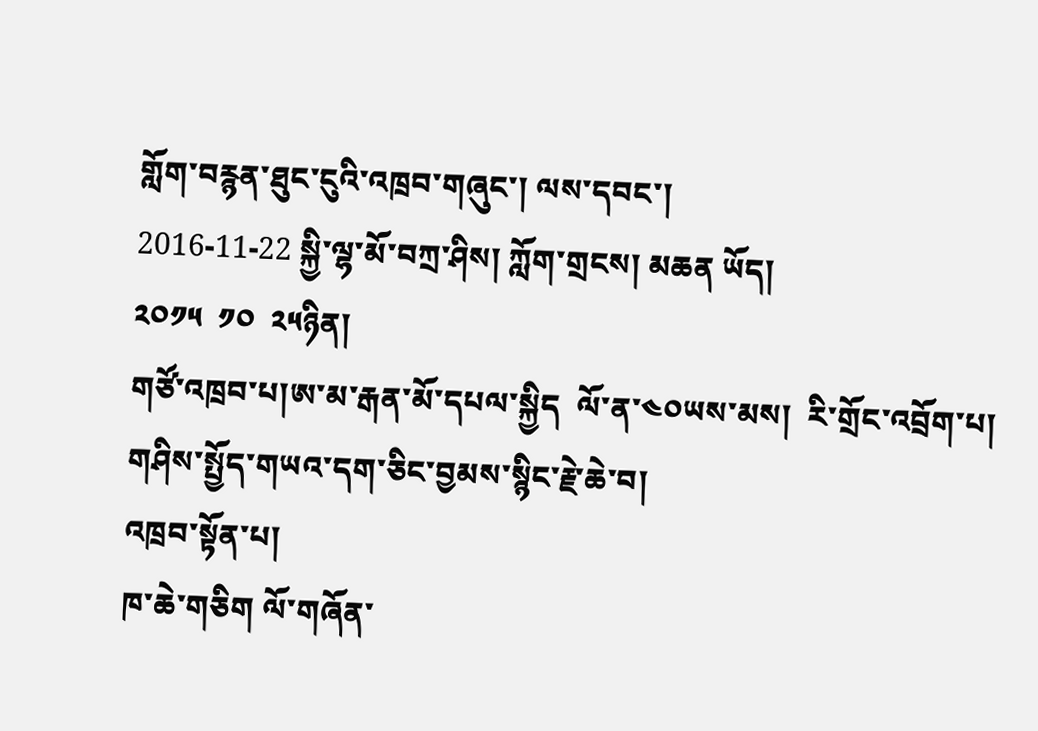གློག་བརྙན་ཐུང་ངུའི་འཁྲབ་གཞུང་། ལས་དབང་།
2016-11-22 སྐྱི་ལྷ་མོ་བཀྲ་ཤིས། ཀློག་གྲངས། མཆན ཡོད།
༢༠༡༥  ༡༠  ༢༥ཉིན།
གཙོ་འཁྲབ་པ།ཨ་མ་རྒན་མོ་དཔལ་སྐྱིད  ལོ་ན་༤༠ཡས་མས།  རི་གྲོང་འབྲོག་པ།   གཤིས་སྤྱོད་གཡའ་དག་ཅིང་བྱམས་སྙིང་རྗེ་ཆེ་བ།
འཁྲབ་སྟོན་པ།
ཁ་ཆེ་གཅིག ལོ་གཞོན་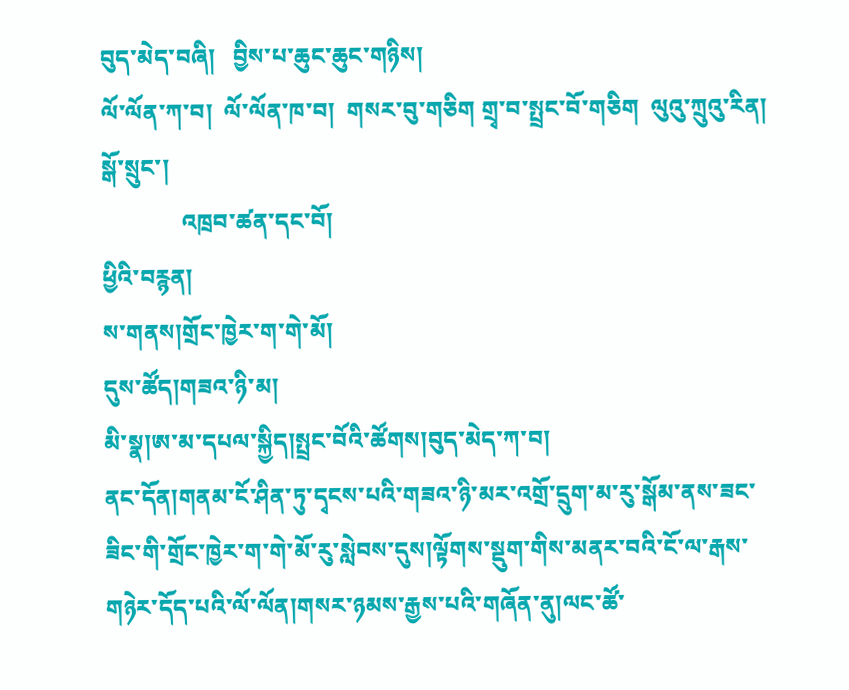བུད་མེད་བཞི།   བྱིས་པ་ཆུང་ཆུང་གཉིས།
ལོ་ལོན་ཀ་བ།  ལོ་ལོན་ཁ་བ།  གསར་བུ་གཅིག གྲྭ་བ་སྤྲང་བོ་གཅིག  ལུའུ་ཀྲུའུ་རིན།   སྒོ་སྲུང་།
              འཁྲབ་ཚན་དང་བོ།
ཕྱིའི་བརྙན།
ས་གནས།གྲོང་ཁྱེར་ག་གེ་མོ།
དུས་ཚོད།གཟའ་ཉི་མ།
མི་སྣ།ཨ་མ་དཔལ་སྐྱིད།སྤྲང་བོའི་ཚོགས།བུད་མེད་ཀ་བ།
ནང་དོན།གནམ་ངོ་ཤིན་ཏུ་དྭངས་པའི་གཟའ་ཉི་མར་འགྲོ་དྲུག་མ་རུ་སྒོམ་ནས་ཟང་ཟིང་གི་གྲོང་ཁྱེར་ག་གེ་མོ་རུ་སླེབས་དུས།ལྟོགས་སྡུག་གིས་མནར་བའི་ངོ་ལ་རྒས་གཉེར་དོད་པའི་ལོ་ལོན།གསར་ཉམས་རྒྱས་པའི་གཞོན་ནུ།ལང་ཚོ་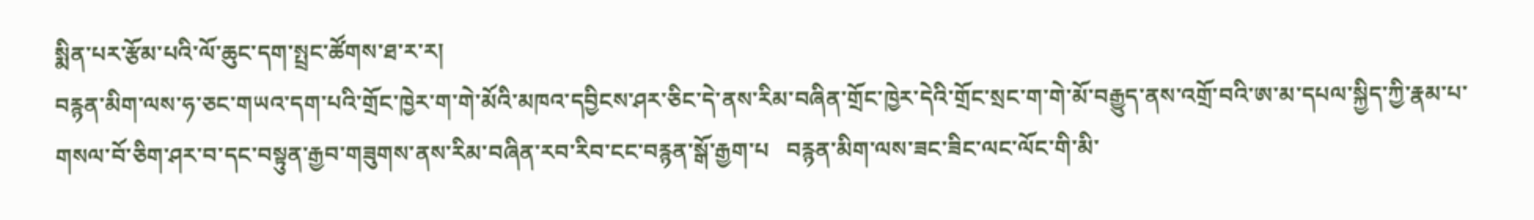སྨིན་པར་རྩོམ་པའི་ལོ་ཆུང་དག་སྤྲང་ཚོགས་ཐ་ར་ར།
བརྙན་མིག་ལས་ཧ་ཅང་གཡའ་དག་པའི་གྲོང་ཁྱེར་ག་གེ་མོའི་མཁའ་དབྱིངས་ཤར་ཅིང་དེ་ནས་རིམ་བཞིན་གྲོང་ཁྱེར་དེའི་གྲོང་སྲང་ག་གེ་མོ་བརྒྱུད་ནས་འགྲོ་བའི་ཨ་མ་དཔལ་སྐྱིད་ཀྱི་རྣམ་པ་གསལ་བོ་ཅིག་ཤར་བ་དང་བསྟུན་རྒྱབ་གཟུགས་ནས་རིམ་བཞིན་རབ་རིབ་ངང་བརྙན་སྒོ་རྒྱག་པ   བརྙན་མིག་ལས་ཟང་ཟིང་ལང་ལོང་གི་མི་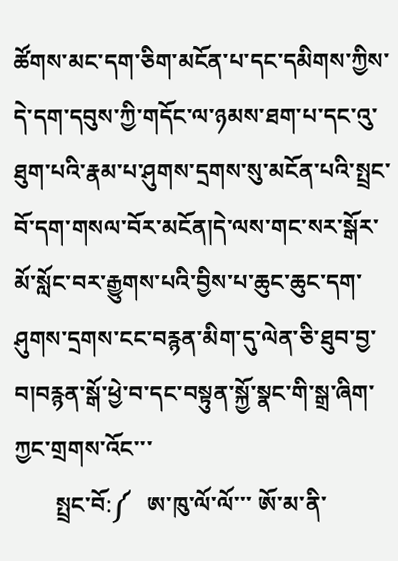ཚོགས་མང་དག་ཅིག་མངོན་པ་དང་དམིགས་ཀྱིས་དེ་དག་དབུས་ཀྱི་གདོང་ལ་ཉམས་ཐག་པ་དང་འུ་ཐུག་པའི་རྣམ་པ་ཤུགས་དྲགས་སུ་མངོན་པའི་སྤྲང་བོ་དག་གསལ་བོར་མངོན།དེ་ལས་གང་སར་སྒོར་མོ་སློང་བར་རྒྱུགས་པའི་བྱིས་པ་ཆུང་ཆུང་དག་ཤུགས་དྲགས་ངང་བརྙན་མིག་དུ་ལེན་ཅི་ཐུབ་བྱ་བ།བརྙན་སྒོ་ཕྱེ་བ་དང་བསྟུན་སྐྱོ་སྣང་གི་སྒྲ་ཞིག་ཀྱང་གྲགས་འོང་་་
       སྤྲང་བོ:༼   ཨ་ཁུ་ལོ་ལོ་་་ ཨོ་མ་ནི་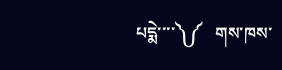པདྨེ་་་་༽༼   གས་ཁས་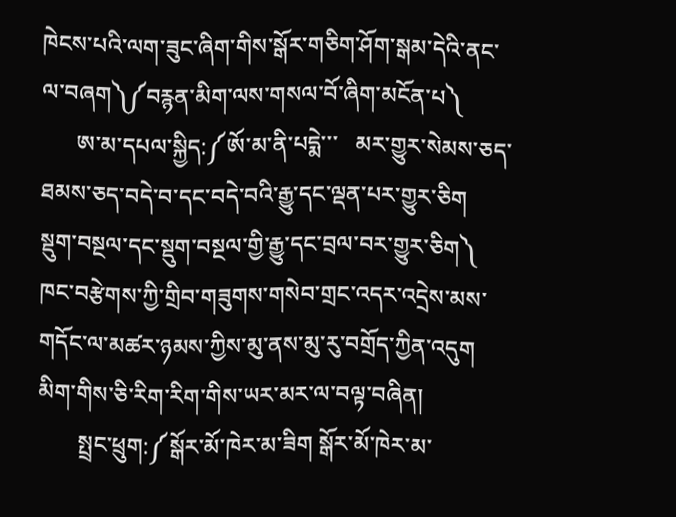ཁེངས་པའི་ལག་ཟུང་ཞིག་གིས་སྒོར་གཅིག་ཤོག་སྒམ་དེའི་ནང་ལ་བཞག༽༼བརྙན་མིག་ལས་གསལ་བོ་ཞིག་མངོན་པ༽
      ཨ་མ་དཔལ་སྐྱིད:༼ཨོ་མ་ནི་པདྨེ་་་   མར་གྱུར་སེམས་ཅད་ཐམས་ཅད་བདེ་བ་དང་བདེ་བའི་རྒྱུ་དང་ལྡན་པར་གྱུར་ཅིག  སྡུག་བསྔལ་དང་སྡུག་བསྔལ་གྱི་རྒྱུ་དང་བྲལ་བར་གྱུར་ཅིག༽
ཁང་བརྩེགས་ཀྱི་གྲིབ་གཟུགས་གསེབ་གྲང་འདར་འདྲེས་མས་གདོང་ལ་མཚར་ཉམས་ཀྱིས་མུ་ནས་མུ་རུ་བགྲོད་ཀྱིན་འདུག མིག་གིས་ཅི་རིག་རིག་གིས་ཡར་མར་ལ་བལྟ་བཞིན།
       སྤྲང་ཕྲུག:༼སྒོར་མོ་ཁེར་མ་ཟིག སྒོར་མོ་ཁེར་མ་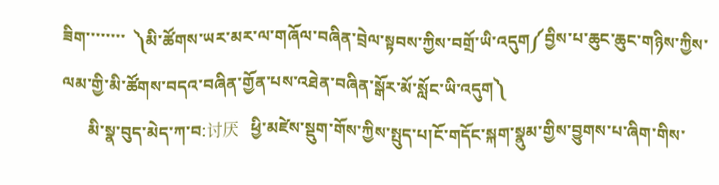ཟིག་་་་་་་་  ༽མི་ཚོགས་ཡར་མར་ལ་གཞོལ་བཞིན་བྲེལ་སྟབས་ཀྱིས་བགྲོ་ཡི་འདུག༼བྱིས་པ་ཆུང་ཆུང་གཉིས་ཀྱིས་ལམ་གྱི་མི་ཚོགས་བདའ་བཞིན་གྱོན་པས་འཐེན་བཞིན་སྒོར་མོ་སློང་ཡི་འདུག༽
      མི་སྣ་བུད་མེད་ཀ་བ:讨厌   ཕྱི་མཛེས་སྡུག་གོས་ཀྱིས་སྤུད་པ།ངོ་གདོང་སྐག་སྣུམ་གྱིས་བྱུགས་པ་ཞིག་གིས་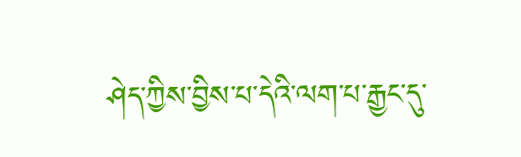ཤེད་ཀྱིས་བྱིས་པ་དེའི་ལག་པ་རྒྱང་དུ་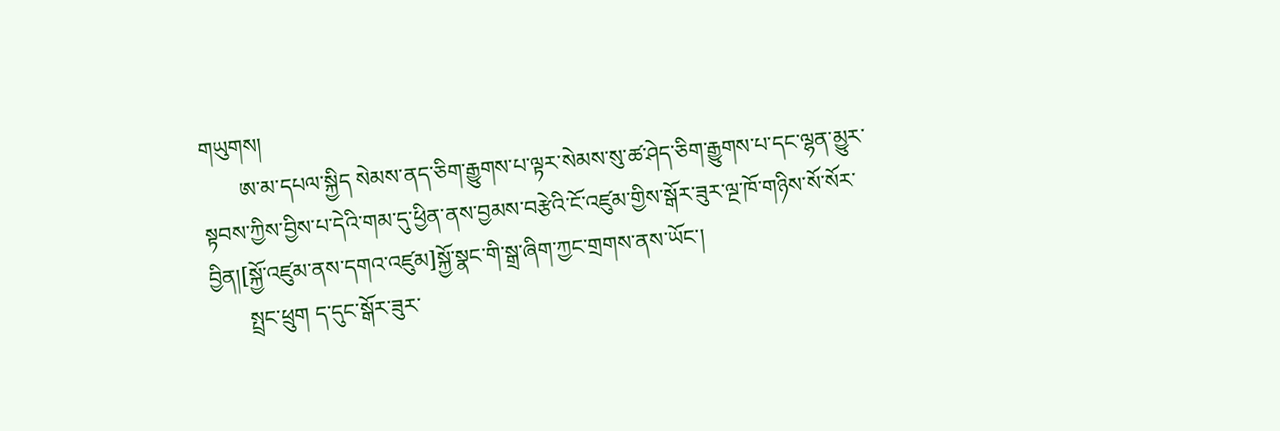གཡུགས།
       ཨ་མ་དཔལ་སྐྱིད སེམས་ནད་ཅིག་རྒྱུགས་པ་ལྟར་སེམས་སུ་ཚ་ཤེད་ཅིག་རྒྱུགས་པ་དང་ལྷན་མྱུར་སྟབས་ཀྱིས་བྱིས་པ་དེའི་གམ་དུ་ཕྱིན་ནས་བྱམས་བརྩེའི་ངོ་འཛུམ་གྱིས་སྒོར་ཟུར་ལྔ་ཁོ་གཉིས་སོ་སོར་བྱིན།[སྐྱོ་འཛུམ་ནས་དགའ་འཛུམ]སྐྱོ་སྣང་གི་སྒྲ་ཞིག་ཀྱང་གྲགས་ནས་ཡོང་།
       སྤྲང་ཕྲུག ད་དུང་སྒོར་ཟུར་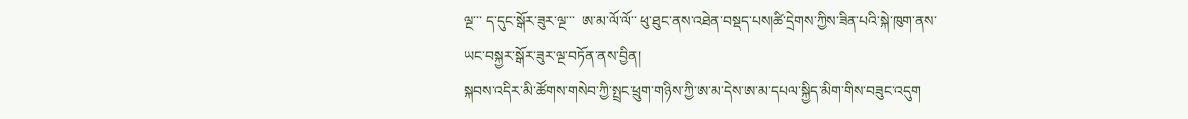ལྔ་་་ ད་དུང་སྒོར་ཟུར་ལྔ་་་  ཨ་མ་ལོ་ལོ་་ ཕུ་ཐུང་ནས་འཐེན་བསྡད་པས།ཚི་དྲེགས་ཀྱིས་ཟིན་པའི་སྐེ་ཁུག་ནས་ཡང་བསྐྱར་སྒོར་ཟུར་ལྔ་བཏོན་ནས་བྱིན།
སྐབས་འདིར་མི་ཚོགས་གསེབ་ཀྱི་སྤྲང་ཕྲུག་གཉིས་ཀྱི་ཨ་མ་དེས་ཨ་མ་དཔལ་སྐྱིད་མིག་གིས་བཟུང་འདུག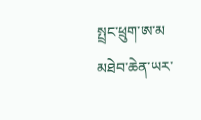སྤྲང་ཕྲུག་ཨ་མ མཐེབ་ཆེན་ཡར་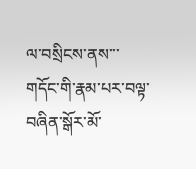ལ་བསྲིངས་ནས་་་ གདོང་གི་རྣམ་པར་བལྟ་བཞིན་སྒོར་མོ་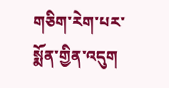གཅིག་རེག་པར་སྨོན་གྱིན་འདུག